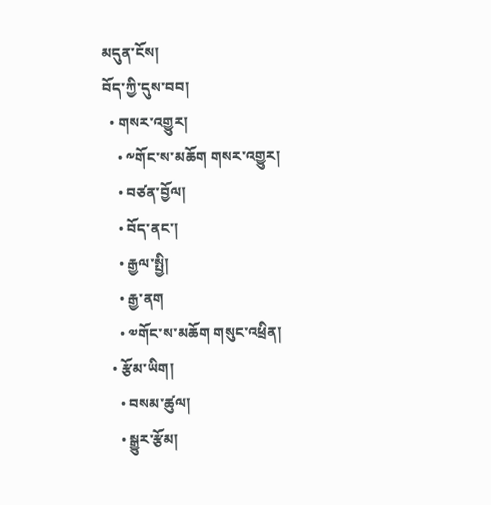མདུན་ངོས།
བོད་ཀྱི་དུས་བབ།
  • གསར་འགྱུར།
    • ༸གོང་ས་མཆོག གསར་འགྱུར།
    • བཙན་བྱོལ།
    • བོད་ནང་།
    • རྒྱལ་སྤྱི།
    • རྒྱ་ནག
    • ༧གོང་ས་མཆོག གསུང་འཕྲིན།
  • རྩོམ་ཡིག།
    • བསམ་ཚུལ།
    • སྒྱུར་རྩོམ།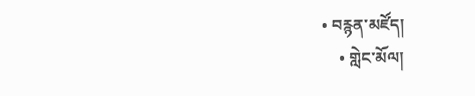• བརྙན་མཛོད།
    • གླེང་མོལ།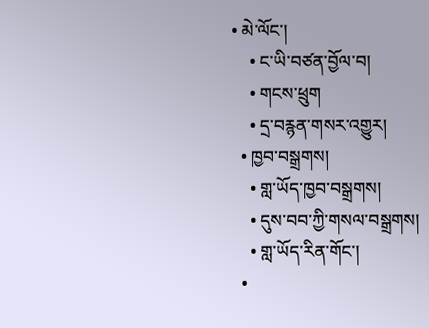• མེ་ལོང་།
    • ང་ཡི་བཙན་བྱོལ་བ།
    • གངས་ཕྲུག
    • དྲ་བརྙན་གསར་འགྱུར།
  • ཁྱབ་བསྒྲགས།
    • གླ་ཡོད་ཁྱབ་བསྒྲགས།
    • དུས་བབ་ཀྱི་གསལ་བསྒྲགས།
    • གླ་ཡོད་རིན་གོང་།
  •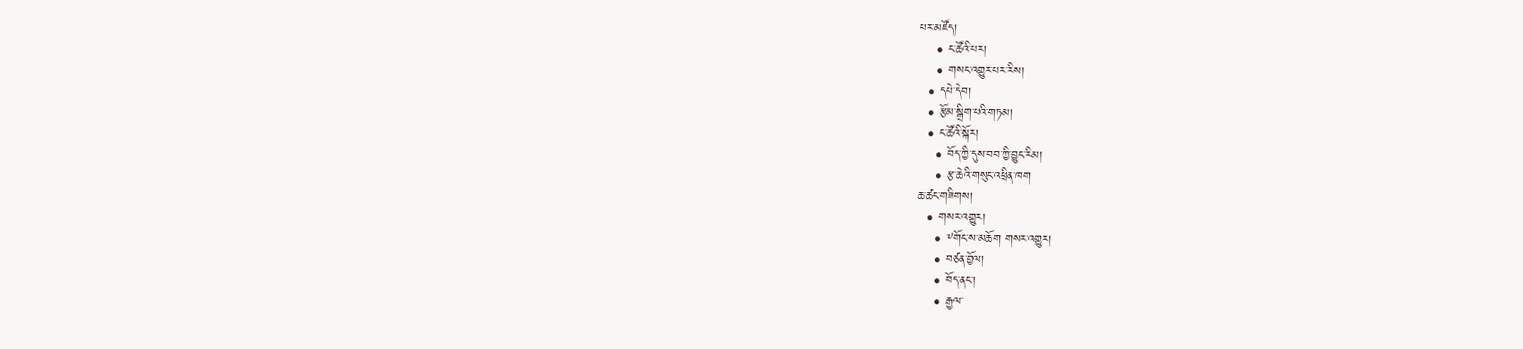པར་མཛོད།
    • ང་ཚོའི་པར།
    • གསང་འགྱུར་པར་རིས།
  • དཔེ་དེབ།
  • རྩོམ་སྒྲིག་པའི་གཏམ།
  • ང་ཚོའི་སྐོར།
    • བོད་ཀྱི་དུས་བབ་ཀྱི་བྱུང་རིམ།
    • རྩ་ཆེའི་གསུང་འཕྲིན་ཁག
ཆ་ཚང་གཟིགས།
  • གསར་འགྱུར།
    • ༸གོང་ས་མཆོག གསར་འགྱུར།
    • བཙན་བྱོལ།
    • བོད་ནང་།
    • རྒྱལ་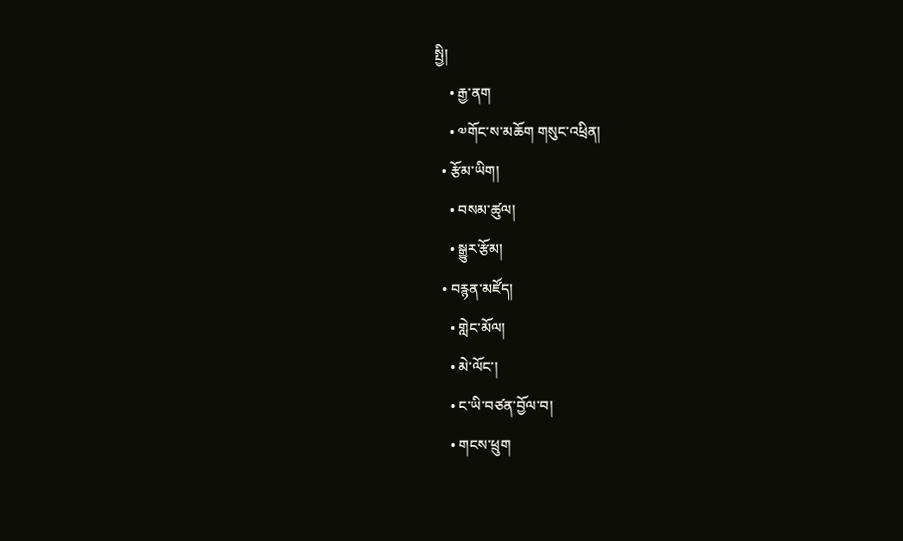སྤྱི།
    • རྒྱ་ནག
    • ༧གོང་ས་མཆོག གསུང་འཕྲིན།
  • རྩོམ་ཡིག།
    • བསམ་ཚུལ།
    • སྒྱུར་རྩོམ།
  • བརྙན་མཛོད།
    • གླེང་མོལ།
    • མེ་ལོང་།
    • ང་ཡི་བཙན་བྱོལ་བ།
    • གངས་ཕྲུག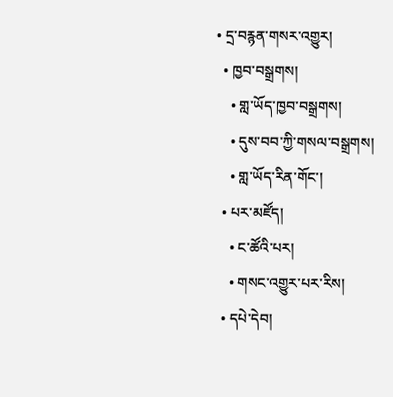• དྲ་བརྙན་གསར་འགྱུར།
  • ཁྱབ་བསྒྲགས།
    • གླ་ཡོད་ཁྱབ་བསྒྲགས།
    • དུས་བབ་ཀྱི་གསལ་བསྒྲགས།
    • གླ་ཡོད་རིན་གོང་།
  • པར་མཛོད།
    • ང་ཚོའི་པར།
    • གསང་འགྱུར་པར་རིས།
  • དཔེ་དེབ།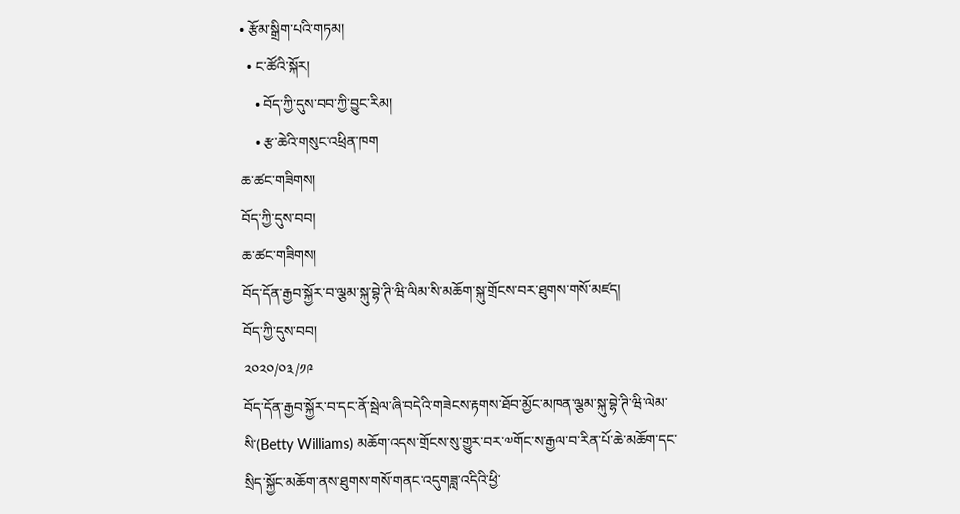• རྩོམ་སྒྲིག་པའི་གཏམ།
  • ང་ཚོའི་སྐོར།
    • བོད་ཀྱི་དུས་བབ་ཀྱི་བྱུང་རིམ།
    • རྩ་ཆེའི་གསུང་འཕྲིན་ཁག
ཆ་ཚང་གཟིགས།
བོད་ཀྱི་དུས་བབ།
ཆ་ཚང་གཟིགས།
བོད་དོན་རྒྱབ་སྐྱོར་བ་ལྕམ་སྐུ་བྷེ་ཊི་ཝི་ལིམ་སི་མཆོག་སྐུ་གྲོངས་བར་ཐུགས་གསོ་མཛད།
བོད་ཀྱི་དུས་བབ།
༢༠༢༠/༠༣/༡༩
བོད་དོན་རྒྱབ་སྐྱོར་བ་དང་ནོ་སྦེལ་ཞི་བདེའི་གཟེངས་རྟགས་ཐོབ་མྱོང་མཁན་ལྕམ་སྐུ་བྷེ་ཊི་ཝི་ལེམ་སི་(Betty Williams) མཆོག་འདས་གྲོངས་སུ་གྱུར་བར་༧གོང་ས་རྒྱལ་བ་རིན་པོ་ཆེ་མཆོག་དང་སྲིད་སྐྱོང་མཆོག་ནས་ཐུགས་གསོ་གནང་འདུགཟླ་འདིའི་ཕྱི་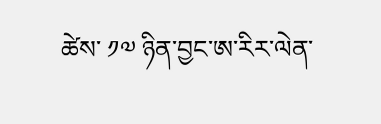ཚེས་ ༡༧ ཉིན་བྱང་ཨ་རིར་ལེན་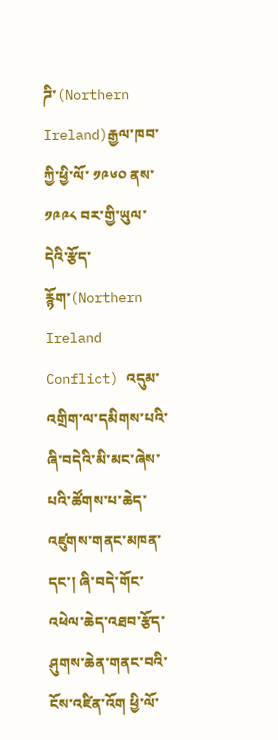ཌི་(Northern Ireland)རྒྱལ་ཁབ་ཀྱི་ཕྱི་ལོ་ ༡༩༦༠ ནས་ ༡༩༩༨ བར་གྱི་ཡུལ་དེའི་རྩོད་རྙོག་(Northern Ireland Conflict) འདུམ་འགྲིག་ལ་དམིགས་པའི་ཞི་བདེའི་མི་མང་ཞེས་པའི་ཚོགས་པ་ཆེད་འཛུགས་གནང་མཁན་དང་། ཞི་བདེ་གོང་འཕེལ་ཆེད་འཐབ་རྩོད་ཤུགས་ཆེན་གནང་བའི་ངོས་འཛིན་འོག ཕྱི་ལོ་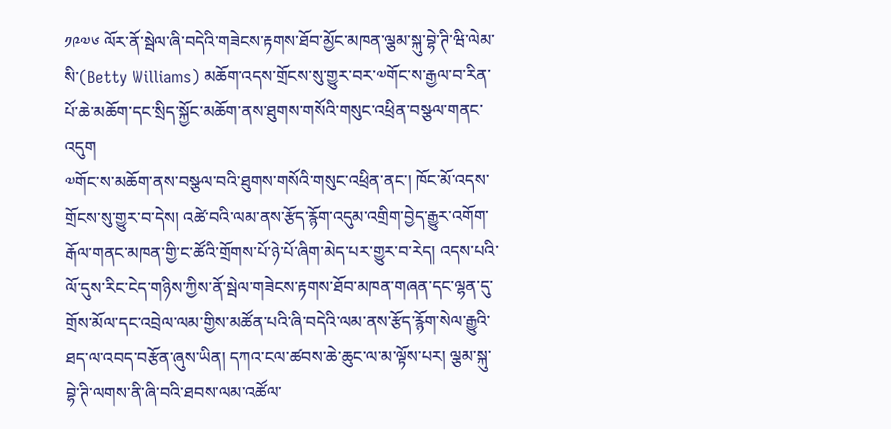༡༩༧༦ ལོར་ནོ་སྦེལ་ཞི་བདེའི་གཟེངས་རྟགས་ཐོབ་མྱོང་མཁན་ལྕམ་སྐུ་བྷེ་ཊི་ཝི་ལེམ་སི་(Betty Williams) མཆོག་འདས་གྲོངས་སུ་གྱུར་བར་༧གོང་ས་རྒྱལ་བ་རིན་པོ་ཆེ་མཆོག་དང་སྲིད་སྐྱོང་མཆོག་ནས་ཐུགས་གསོའི་གསུང་འཕྲིན་བསྩལ་གནང་འདུག
༧གོང་ས་མཆོག་ནས་བསྩལ་བའི་ཐུགས་གསོའི་གསུང་འཕྲིན་ནང་། ཁོང་མོ་འདས་གྲོངས་སུ་གྱུར་བ་དེས། འཚེ་བའི་ལམ་ནས་རྩོད་རྙོག་འདུམ་འགྲིག་བྱེད་རྒྱུར་འགོག་རྒོལ་གནང་མཁན་གྱི་ང་ཚོའི་གྲོགས་པོ་ཉེ་པོ་ཞིག་མེད་པར་གྱུར་བ་རེད། འདས་པའི་ལོ་དུས་རིང་ངེད་གཉིས་ཀྱིས་ནོ་སྦེལ་གཟེངས་རྟགས་ཐོབ་མཁན་གཞན་དང་ལྷན་དུ་གྲོས་མོལ་དང་འབྲེལ་ལམ་གྱིས་མཚོན་པའི་ཞི་བདེའི་ལམ་ནས་རྩོད་རྙོག་སེལ་རྒྱུའི་ཐད་ལ་འབད་བརྩོན་ཞུས་ཡིན། དཀའ་ངལ་ཚབས་ཆེ་ཆུང་ལ་མ་ལྟོས་པར། ལྕམ་སྐུ་བྷེ་ཊི་ལགས་ནི་ཞི་བའི་ཐབས་ལམ་འཚོལ་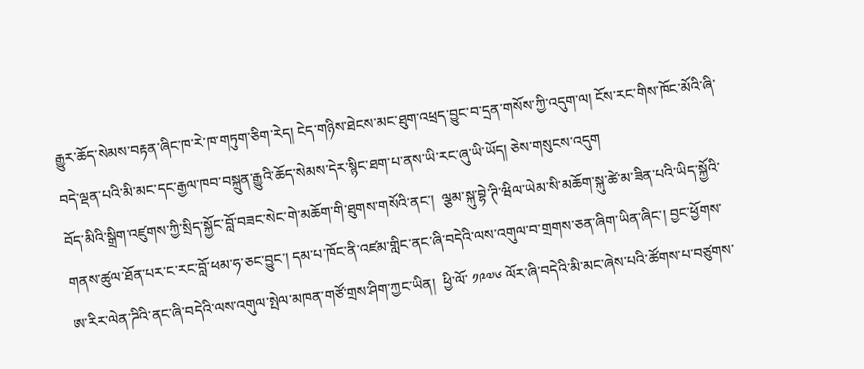རྒྱུར་ཆོད་སེམས་བརྟན་ཞིང་ཁ་རེ་ཁ་གཏུག་ཅིག་རེད། ངེད་གཉིས་ཐེངས་མང་ཐུག་འཕྲད་བྱུང་བ་དྲན་གསོས་ཀྱི་འདུག་ལ། ངོས་རང་གིས་ཁོང་མོའི་ཞི་བདེ་ལྡན་པའི་མི་མང་དང་རྒྱལ་ཁབ་བསྐྲུན་རྒྱུའི་ཆོད་སེམས་དེར་སྙིང་ཐག་པ་ནས་ཡི་རང་ཞུ་ཡི་ཡོད། ཅེས་གསུངས་འདུག
བོད་མིའི་སྒྲིག་འཛུགས་ཀྱི་སྲིད་སྐྱོང་བློ་བཟང་སེང་གེ་མཆོག་གི་ཐུགས་གསོའི་ནང་།  ལྕམ་སྐུ་བྷེ་ཊི་ཝིལ་ཡེམ་སི་མཆོག་སྐུ་ཚེ་མ་ཟིན་པའི་ཡིད་སྐྱོའི་གནས་ཚུལ་ཐོན་པར་ང་རང་བློ་ཕམ་ཧ་ཅང་བྱུང་། དམ་པ་ཁོང་ནི་འཛམ་གླིང་ནང་ཞི་བདེའི་ལས་འགུལ་བ་གྲགས་ཅན་ཞིག་ཡིན་ཞིང་། བྱང་ཕྱོགས་ཨ་རིར་ལེན་ཌིའི་ནང་ཞི་བདེའི་ལས་འགུལ་སྤེལ་མཁན་གཙོ་གྲས་ཤིག་ཀྱང་ཡིན།  ཕྱི་ལོ་ ༡༩༧༦ ལོར་ཞི་བདེའི་མི་མང་ཞེས་པའི་ཚོགས་པ་བཙུགས་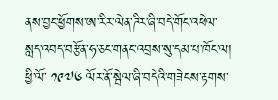ནས་བྱང་ཕྱོགས་ཨ་རིར་ལེན་ཌིར་ཞི་བདེ་གོང་འཕེལ་སླད་འབད་བརྩོན་ཧ་ཅང་གནང་འབྲས་སུ་དམ་པ་ཁོང་ལ། ཕྱི་ལོ་ ༡༩༧༦ ལོར་ནོ་སྦེལ་ཞི་བདེའི་གཟེངས་རྟགས་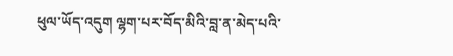ཕུལ་ཡོད་འདུག ལྷག་པར་བོད་མིའི་བླ་ན་མེད་པའི་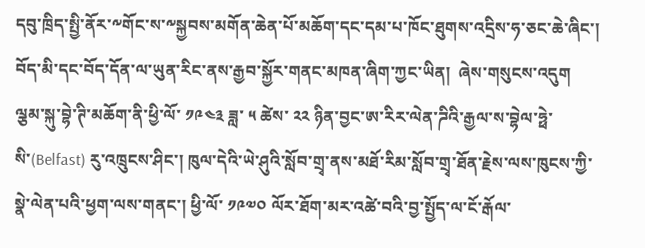དབུ་ཁྲིད་སྤྱི་ནོར་༸གོང་ས་༸སྐྱབས་མགོན་ཆེན་པོ་མཆོག་དང་དམ་པ་ཁོང་ཐུགས་འདྲིས་ཧ་ཅང་ཆེ་ཞིང་། བོད་མི་དང་བོད་དོན་ལ་ཡུན་རིང་ནས་རྒྱབ་སྐྱོར་གནང་མཁན་ཞིག་ཀྱང་ཡིན།  ཞེས་གསུངས་འདུག
ལྕམ་སྐུ་བྷེ་ཊི་མཆོག་ནི་ཕྱི་ལོ་ ༡༩༤༣ ཟླ་ ༥ ཚེས་ ༢༢ ཉིན་བྱང་ཨ་རིར་ལེན་ཌིའི་རྒྱལ་ས་བྷེལ་ཧྥེ་སི་(Belfast) རུ་འཁྲུངས་ཤིང་། ཁུལ་དེའི་ཡེ་ཤུའི་སློབ་གྲྭ་ནས་མཐོ་རིམ་སློབ་གྲྭ་ཐོན་རྗེས་ལས་ཁུངས་ཀྱི་སྣེ་ལེན་པའི་ཕྱག་ལས་གནང་། ཕྱི་ལོ་ ༡༩༧༠ ལོར་ཐོག་མར་འཚེ་བའི་བྱ་སྤྱོད་ལ་ངོ་རྒོལ་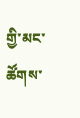གྱི་མང་ཚོགས་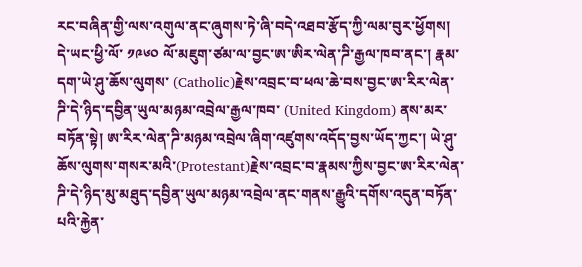རང་བཞིན་གྱི་ལས་འགུལ་ནང་ཞུགས་ཏེ་ཞི་བདེ་འཐབ་རྩོད་ཀྱི་ལམ་བུར་ཕྱོགས། དེ་ཡང་ཕྱི་ལོ་ ༡༩༦༠ ལོ་མཇུག་ཙམ་ལ་བྱང་ཨ་ཨིར་ལེན་ཌི་རྒྱལ་ཁབ་ནང་། རྣམ་དག་ཡེ་ཤུ་ཆོས་ལུགས་ (Catholic)རྗེས་འབྲང་བ་ཕལ་ཆེ་བས་བྱང་ཨ་རིར་ལེན་ཌི་དེ་ཉིད་དབྱིན་ཡུལ་མཉམ་འབྲེལ་རྒྱལ་ཁབ་ (United Kingdom) ནས་མར་བཏོན་སྟེ། ཨ་རིར་ལེན་ཌི་མཉམ་འབྲེལ་ཞིག་འཛུགས་འདོད་བྱས་ཡོད་ཀྱང་། ཡེ་ཤུ་ཆོས་ལུགས་གསར་མའི་(Protestant)རྗེས་འབྲང་བ་རྣམས་ཀྱིས་བྱང་ཨ་རིར་ལེན་ཌི་དེ་ཉིད་མུ་མཐུད་དབྱིན་ཡུལ་མཉམ་འབྲེལ་ནང་གནས་རྒྱུའི་དགོས་འདུན་བཏོན་པའི་རྐྱེན་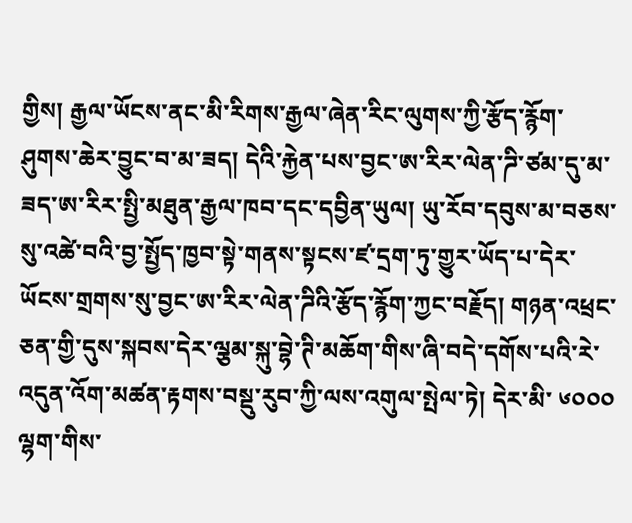གྱིས། རྒྱལ་ཡོངས་ནང་མི་རིགས་རྒྱལ་ཞེན་རིང་ལུགས་ཀྱི་རྩོད་རྙོག་ཤུགས་ཆེར་བྱུང་བ་མ་ཟད། དེའི་རྐྱེན་པས་བྱང་ཨ་རིར་ལེན་ཌི་ཙམ་དུ་མ་ཟད་ཨ་རིར་སྤྱི་མཐུན་རྒྱལ་ཁབ་དང་དབྱིན་ཡུལ། ཡུ་རོབ་དབུས་མ་བཅས་སུ་འཚེ་བའི་བྱ་སྤྱོད་ཁྱབ་སྟེ་གནས་སྟངས་ཛ་དྲག་ཏུ་གྱུར་ཡོད་པ་དེར་ཡོངས་གྲགས་སུ་བྱང་ཨ་རིར་ལེན་ཌིའི་རྩོད་རྙོག་ཀྱང་བརྗོད། གཉན་འཕྲང་ཅན་གྱི་དུས་སྐབས་དེར་ལྕམ་སྐུ་བྷེ་ཊི་མཆོག་གིས་ཞི་བདེ་དགོས་པའི་རེ་འདུན་འོག་མཚན་རྟགས་བསྡུ་རུབ་ཀྱི་ལས་འགུལ་སྤེལ་ཏེ། དེར་མི་ ༦༠༠༠ ལྷག་གིས་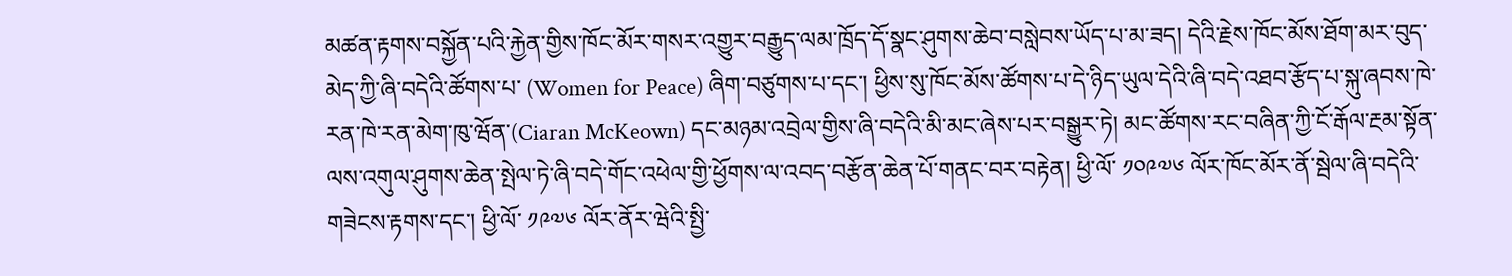མཚན་རྟགས་བསྐྱོན་པའི་རྐྱེན་གྱིས་ཁོང་མོར་གསར་འགྱུར་བརྒྱུད་ལམ་ཁྲོད་དོ་སྣང་ཤུགས་ཆེབ་བསླེབས་ཡོད་པ་མ་ཟད། དེའི་རྗེས་ཁོང་མོས་ཐོག་མར་བུད་མེད་ཀྱི་ཞི་བདེའི་ཚོགས་པ་ (Women for Peace) ཞིག་བཙུགས་པ་དང་། ཕྱིས་སུ་ཁོང་མོས་ཚོགས་པ་དེ་ཉིད་ཡུལ་དེའི་ཞི་བདེ་འཐབ་རྩོད་པ་སྐུ་ཞབས་ཁེ་རན་ཁེ་རན་མེག་ཁུ་ཝོན་(Ciaran McKeown) དང་མཉམ་འབྲེལ་གྱིས་ཞི་བདེའི་མི་མང་ཞེས་པར་བསྒྱུར་ཏེ། མང་ཚོགས་རང་བཞིན་ཀྱི་ངོ་རྒོལ་རྔམ་སྟོན་ལས་འགུལ་ཤུགས་ཆེན་སྤེལ་ཏེ་ཞི་བདེ་གོང་འཕེལ་གྱི་ཕྱོགས་ལ་འབད་བརྩོན་ཆེན་པོ་གནང་བར་བརྟེན། ཕྱི་ལོ་ ༡༠༩༧༦ ལོར་ཁོང་མོར་ནོ་སྦེལ་ཞི་བདེའི་གཟེངས་རྟགས་དང་། ཕྱི་ལོ་ ༡༩༧༦ ལོར་ནོར་ཝེའི་སྤྱི་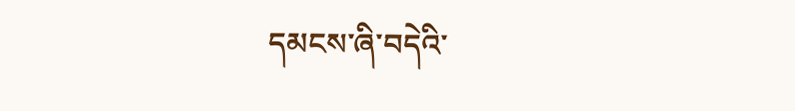དམངས་ཞི་བདེའི་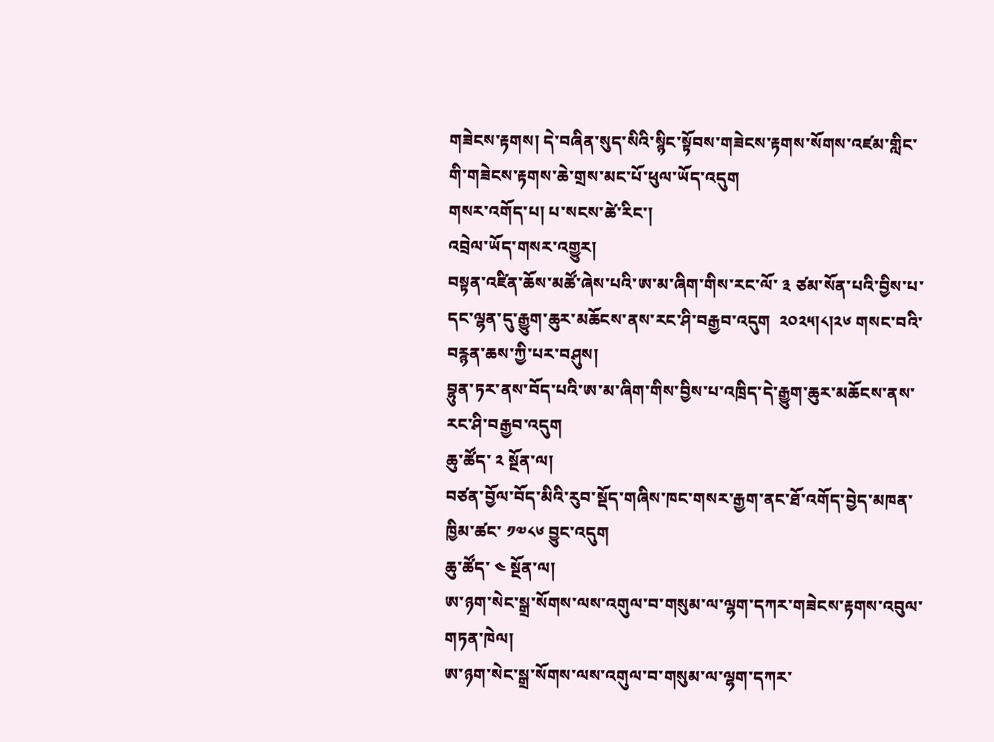གཟེངས་རྟགས། དེ་བཞིན་སུད་སིའི་སྙིང་སྟོབས་གཟེངས་རྟགས་སོགས་འཛམ་གླིང་གི་གཟེངས་རྟགས་ཆེ་གྲས་མང་པོ་ཕུལ་ཡོད་འདུག
གསར་འགོད་པ། པ་སངས་ཚེ་རིང་།
འབྲེལ་ཡོད་གསར་འགྱུར།
བསྟན་འཛིན་ཆོས་མཚོ་ཞེས་པའི་ཨ་མ་ཞིག་གིས་རང་ལོ་ ༣ ཙམ་སོན་པའི་བྱིས་པ་དང་ལྷན་དུ་རྒྱུག་ཆུར་མཆོངས་ནས་རང་ཤི་བརྒྱབ་འདུག  ༢༠༢༥།༨།༢༦ གསང་བའི་བརྙན་ཆས་ཀྱི་པར་བཤུས།
བྷུན་ཏར་ནས་བོད་པའི་ཨ་མ་ཞིག་གིས་བྱིས་པ་འཁྲིད་དེ་རྒྱུག་ཆུར་མཆོངས་ནས་རང་ཤི་བརྒྱབ་འདུག
ཆུ་ཚོད་ ༢ སྔོན་ལ།
བཙན་བྱོལ་བོད་མིའི་རུབ་སྡོད་གཞིས་ཁང་གསར་རྒྱག་ནང་ཐོ་འགོད་བྱེད་མཁན་ཁྱིམ་ཚང་ ༡༧༨༦ བྱུང་འདུག
ཆུ་ཚོད་ ༤ སྔོན་ལ།
ཨ་ཉག་སེང་སྒྲ་སོགས་ལས་འགུལ་བ་གསུམ་ལ་ལྷག་དཀར་གཟེངས་རྟགས་འབུལ་གཏན་ཁེལ།
ཨ་ཉག་སེང་སྒྲ་སོགས་ལས་འགུལ་བ་གསུམ་ལ་ལྷག་དཀར་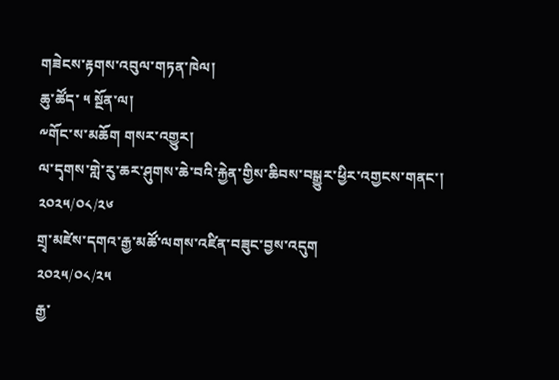གཟེངས་རྟགས་འབུལ་གཏན་ཁེལ།
ཆུ་ཚོད་ ༥ སྔོན་ལ།
༸གོང་ས་མཆོག གསར་འགྱུར།
ལ་དྭགས་གླེ་རུ་ཆར་ཤུགས་ཆེ་བའི་རྐྱེན་གྱིས་ཆིབས་བསྒྱུར་ཕྱིར་འགྱངས་གནང་།
༢༠༢༥/༠༨/༢༦
གྲྭ་མཛེས་དགའ་རྒྱ་མཚོ་ལགས་འཛིན་བཟུང་བྱས་འདུག
༢༠༢༥/༠༨/༢༥
རྒྱ་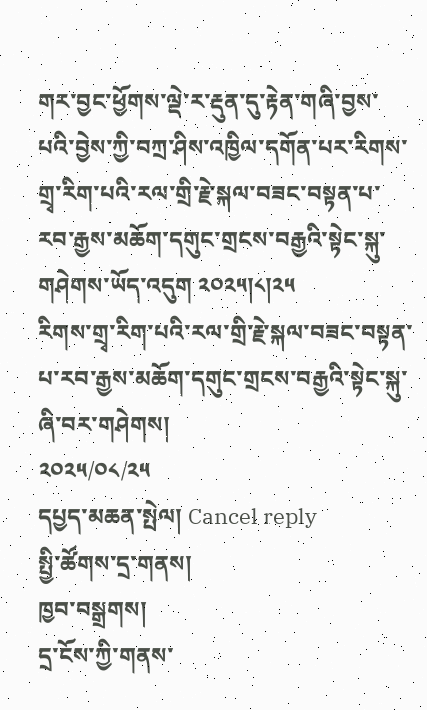གར་བྱང་ཕྱོགས་ལྡེ་ར་རྡུན་དུ་རྟེན་གཞི་བྱས་པའི་བྱེས་ཀྱི་བཀྲ་ཤིས་འཁྱིལ་དགོན་པར་རིགས་གྲྭ་རིག་པའི་རལ་གྲི་རྗེ་སྐལ་བཟང་བསྟན་པ་རབ་རྒྱས་མཆོག་དགུང་གྲངས་བརྒྱའི་སྟེང་སྐུ་གཤེགས་ཡོད་འདུག ༢༠༢༥།༨།༢༥
རིགས་གྲྭ་རིག་པའི་རལ་གྲི་རྗེ་སྐལ་བཟང་བསྟན་པ་རབ་རྒྱས་མཆོག་དགུང་གྲངས་བརྒྱའི་སྟེང་སྐུ་ཞི་བར་གཤེགས།
༢༠༢༥/༠༨/༢༥
དཔྱད་མཆན་སྤེལ། Cancel reply
སྤྱི་ཚོགས་དྲ་གནས།
ཁྱབ་བསྒྲགས།
དྲ་ངོས་ཀྱི་གནས་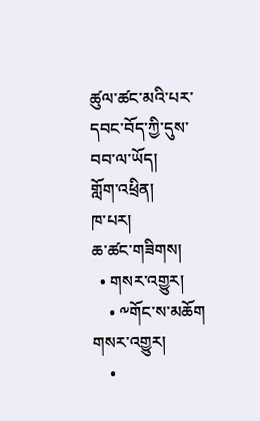ཚུལ་ཚང་མའི་པར་དབང་བོད་ཀྱི་དུས་བབ་ལ་ཡོད།
གློག་འཕྲིན།
ཁ་པར།
ཆ་ཚང་གཟིགས།
  • གསར་འགྱུར།
    • ༸གོང་ས་མཆོག གསར་འགྱུར།
    •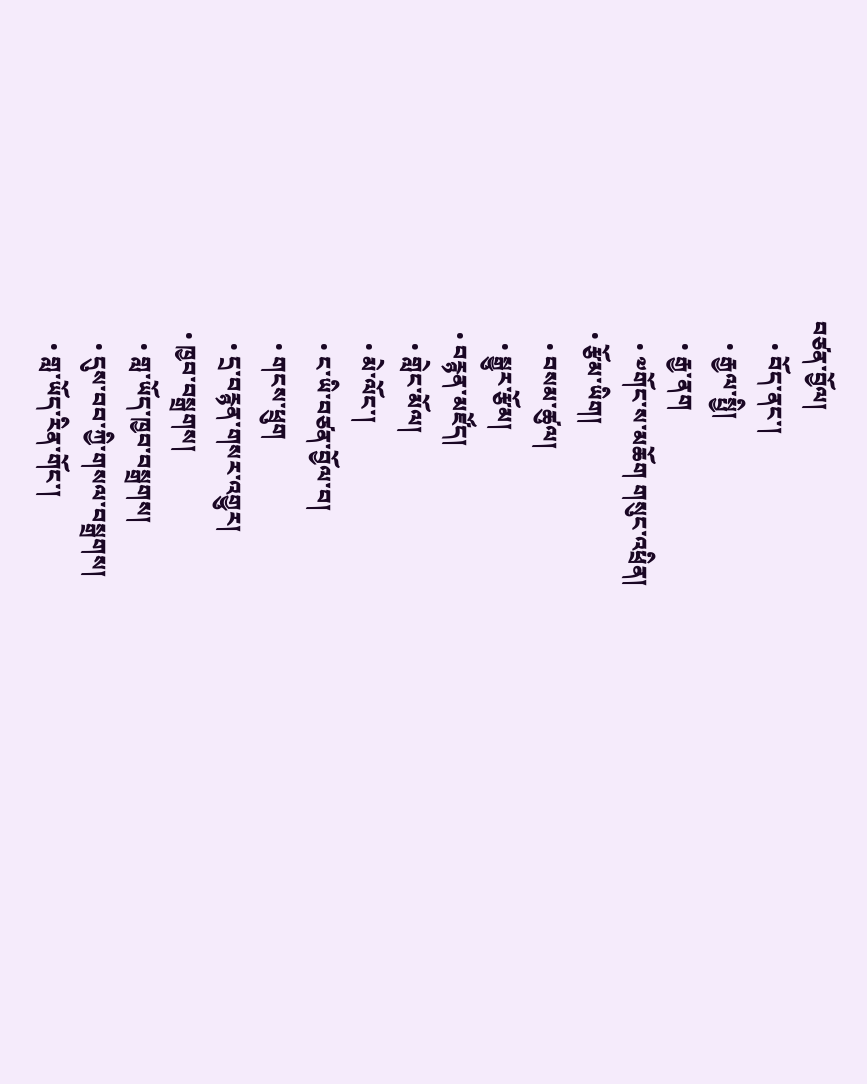བཙན་བྱོལ།
    • བོད་ནང་།
    • རྒྱལ་སྤྱི།
    • རྒྱ་ནག
    • ༧གོང་ས་མཆོག གསུང་འཕྲིན།
  • རྩོམ་ཡིག།
    • བསམ་ཚུལ།
    • སྒྱུར་རྩོམ།
  • བརྙན་མཛོད།
    • གླེང་མོལ།
    • མེ་ལོང་།
    • ང་ཡི་བཙན་བྱོལ་བ།
    • གངས་ཕྲུག
    • དྲ་བརྙན་གསར་འགྱུར།
  • ཁྱབ་བསྒྲགས།
    • གླ་ཡོད་ཁྱབ་བསྒྲགས།
    • དུས་བབ་ཀྱི་གསལ་བསྒྲགས།
    • གླ་ཡོད་རིན་གོང་།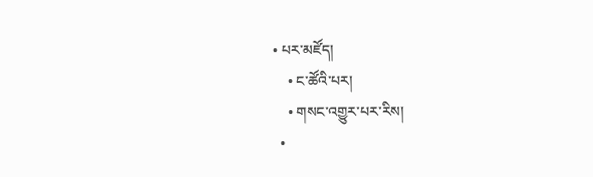• པར་མཛོད།
    • ང་ཚོའི་པར།
    • གསང་འགྱུར་པར་རིས།
  •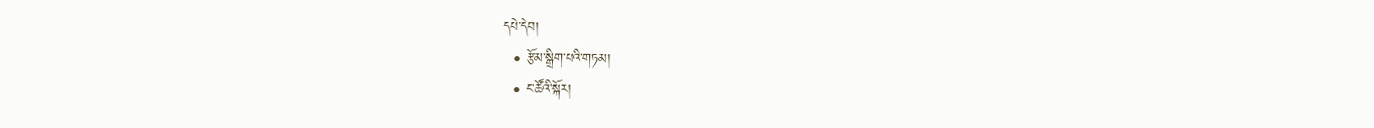དཔེ་དེབ།
  • རྩོམ་སྒྲིག་པའི་གཏམ།
  • ང་ཚོའི་སྐོར།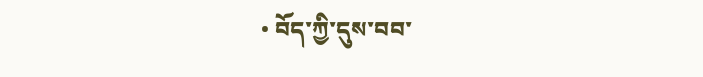• བོད་ཀྱི་དུས་བབ་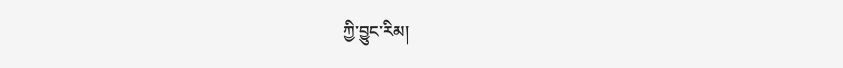ཀྱི་བྱུང་རིམ།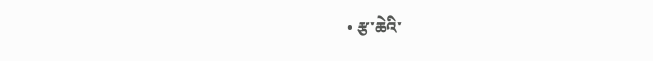• རྩ་ཆེའི་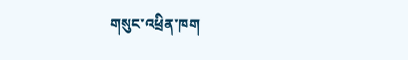གསུང་འཕྲིན་ཁག